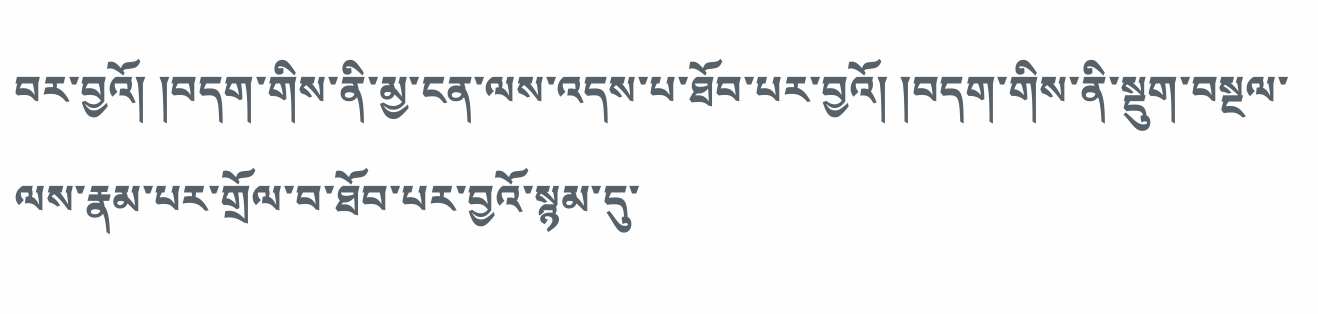བར་བྱའོ། །བདག་གིས་ནི་མྱ་ངན་ལས་འདས་པ་ཐོབ་པར་བྱའོ། །བདག་གིས་ནི་སྡུག་བསྔལ་ལས་རྣམ་པར་གྲོལ་བ་ཐོབ་པར་བྱའོ་སྙམ་དུ་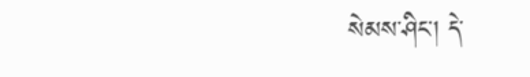སེམས་ཤིང་། དེ་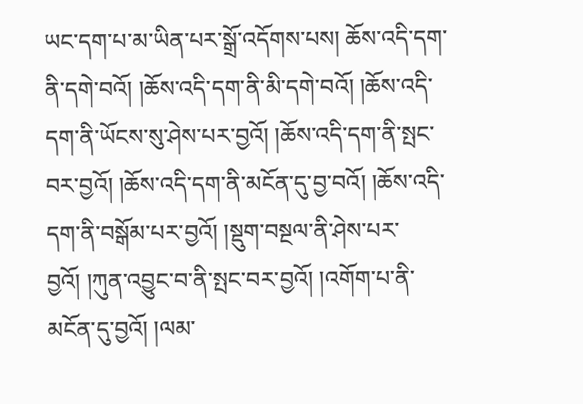ཡང་དག་པ་མ་ཡིན་པར་སྒྲོ་འདོགས་པས། ཆོས་འདི་དག་ནི་དགེ་བའོ། །ཆོས་འདི་དག་ནི་མི་དགེ་བའོ། །ཆོས་འདི་དག་ནི་ཡོངས་སུ་ཤེས་པར་བྱའོ། །ཆོས་འདི་དག་ནི་སྤང་བར་བྱའོ། །ཆོས་འདི་དག་ནི་མངོན་དུ་བྱ་བའོ། །ཆོས་འདི་དག་ནི་བསྒོམ་པར་བྱའོ། །སྡུག་བསྔལ་ནི་ཤེས་པར་བྱའོ། །ཀུན་འབྱུང་བ་ནི་སྤང་བར་བྱའོ། །འགོག་པ་ནི་མངོན་དུ་བྱའོ། །ལམ་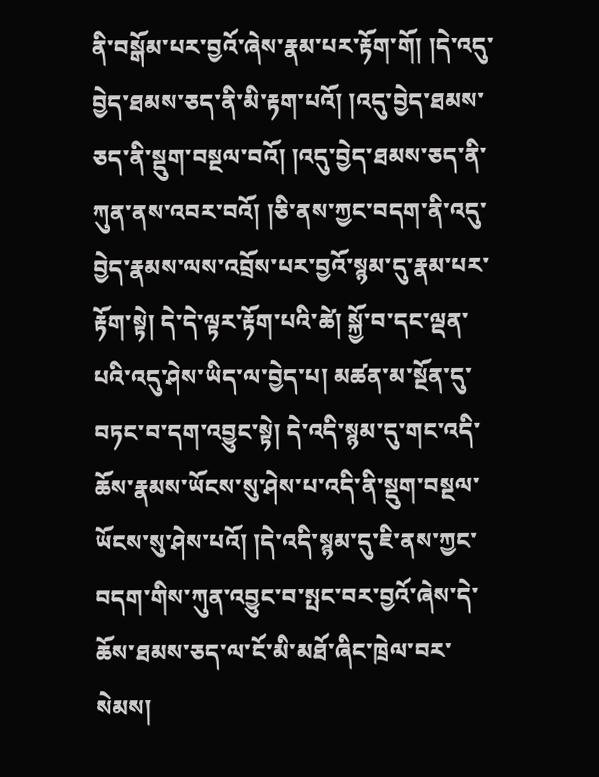ནི་བསྒོམ་པར་བྱའོ་ཞེས་རྣམ་པར་རྟོག་གོ། །དེ་འདུ་བྱེད་ཐམས་ཅད་ནི་མི་རྟག་པའོ། །འདུ་བྱེད་ཐམས་ཅད་ནི་སྡུག་བསྔལ་བའོ། །འདུ་བྱེད་ཐམས་ཅད་ནི་ཀུན་ནས་འབར་བའོ། །ཅི་ནས་ཀྱང་བདག་ནི་འདུ་བྱེད་རྣམས་ལས་འབྲོས་པར་བྱའོ་སྙམ་དུ་རྣམ་པར་རྟོག་སྟེ། དེ་དེ་ལྟར་རྟོག་པའི་ཚེ། སྐྱོ་བ་དང་ལྡན་པའི་འདུ་ཤེས་ཡིད་ལ་བྱེད་པ། མཚན་མ་སྔོན་དུ་བཏང་བ་དག་འབྱུང་སྟེ། དེ་འདི་སྙམ་དུ་གང་འདི་ཆོས་རྣམས་ཡོངས་སུ་ཤེས་པ་འདི་ནི་སྡུག་བསྔལ་ཡོངས་སུ་ཤེས་པའོ། །དེ་འདི་སྙམ་དུ་ཇི་ནས་ཀྱང་བདག་གིས་ཀུན་འབྱུང་བ་སྤང་བར་བྱའོ་ཞེས་དེ་ཆོས་ཐམས་ཅད་ལ་ངོ་མི་མཐོ་ཞིང་ཁྲེལ་བར་སེམས།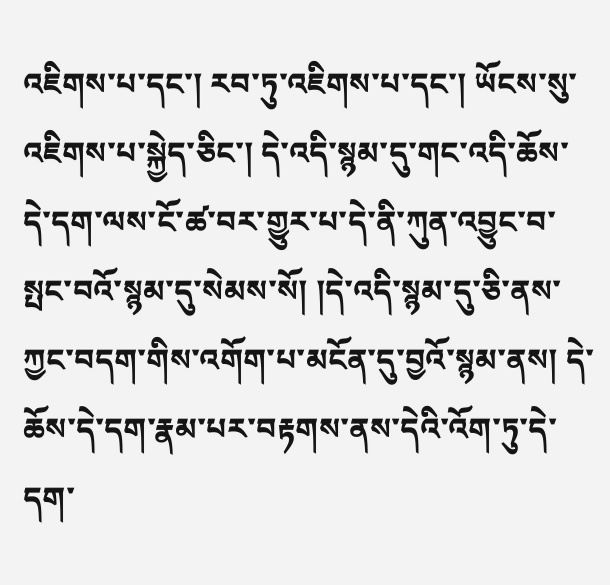འཇིགས་པ་དང་། རབ་ཏུ་འཇིགས་པ་དང་། ཡོངས་སུ་འཇིགས་པ་སྐྱེད་ཅིང་། དེ་འདི་སྙམ་དུ་གང་འདི་ཆོས་དེ་དག་ལས་ངོ་ཚ་བར་གྱུར་པ་དེ་ནི་ཀུན་འབྱུང་བ་སྤང་བའོ་སྙམ་དུ་སེམས་སོ། །དེ་འདི་སྙམ་དུ་ཅི་ནས་ཀྱང་བདག་གིས་འགོག་པ་མངོན་དུ་བྱའོ་སྙམ་ནས། དེ་ཆོས་དེ་དག་རྣམ་པར་བརྟགས་ནས་དེའི་འོག་ཏུ་དེ་དག་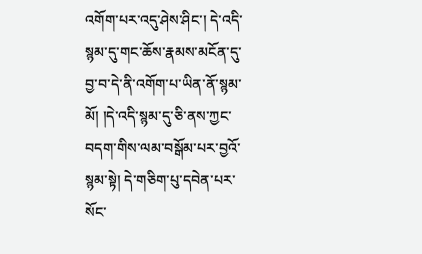འགོག་པར་འདུ་ཤེས་ཤིང་། དེ་འདི་སྙམ་དུ་གང་ཆོས་རྣམས་མངོན་དུ་བྱ་བ་དེ་ནི་འགོག་པ་ཡིན་ནོ་སྙམ་མོ། །དེ་འདི་སྙམ་དུ་ཅི་ནས་ཀྱང་བདག་གིས་ལམ་བསྒོམ་པར་བྱའོ་སྙམ་སྟེ། དེ་གཅིག་པུ་དབེན་པར་སོང་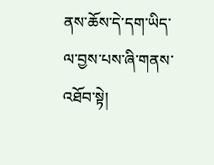ནས་ཆོས་དེ་དག་ཡིད་ལ་བྱས་པས་ཞི་གནས་འཐོབ་སྟེ།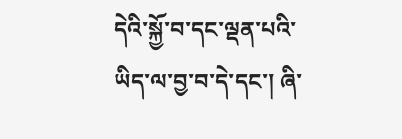དེའི་སྐྱོ་བ་དང་ལྡན་པའི་ཡིད་ལ་བྱ་བ་དེ་དང་། ཞི་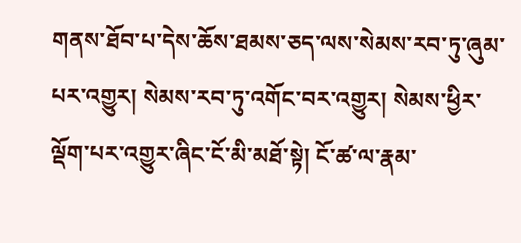གནས་ཐོབ་པ་དེས་ཆོས་ཐམས་ཅད་ལས་སེམས་རབ་ཏུ་ཞུམ་པར་འགྱུར། སེམས་རབ་ཏུ་འགོང་བར་འགྱུར། སེམས་ཕྱིར་ལྡོག་པར་འགྱུར་ཞིང་ངོ་མི་མཐོ་སྟེ། ངོ་ཚ་ལ་རྣམ་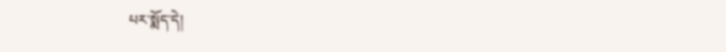པར་སྨོད་དེ།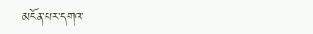མངོན་པར་དགའ་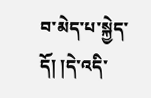བ་མེད་པ་སྐྱེད་དོ། །དེ་འདི་